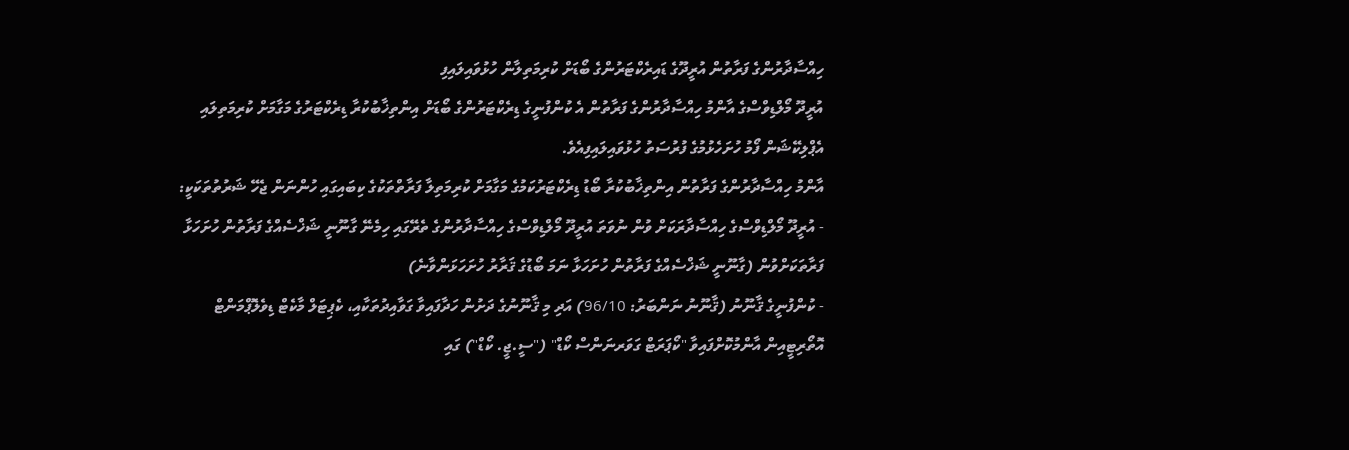ހިއްސާދާރުންގެ ފަރާތުން އުރީދޫގެ ޑައިރެކްޓަރުންގެ ބޯޑަށް ކުރިމަތިލާން ހުޅުވައިލައިފި
އުރީދޫ މޯލްޑިވްސްގެ އާންމު ހިއްސާދާރުންގެ ފަރާތުން އެ ކުންފުނީގެ ޑިރެކްޓަރުންގެ ބޯޑަށް އިންތިޚާބުކުރާ ޑިރެކްޓަރުގެ މަގާމަށް ކުރިމަތިލައި އެޕްލިކޭޝަން ފޯމު ހުށަހެޅުމުގެ ފުރުސަތު ހުޅުވައިލައިފިއެވެ.
އާންމު ހިއްސާދާރުންގެ ފަރާތުން އިންތިޚާބުކުރާ ބޯޑު ޑިރެކްޓަރުކަމުގެ މަގާމަށް ކުރިމަތިލާ ފަރާތްތަކުގެ ކިބައިގައި ހުންނަން ޖެހޭ ޝަރުތުތަކަކީ:
- އުރީދޫ މޯލްޑިވްސްގެ ހިއްސާދާރަކަށް ވުން ނުވަތަ އުރީދޫ މޯލްޑިވްސްގެ ހިއްސާދާރުންގެ ތެރޭގައި ހިމެނޭ ގާނޫނީ ޝަޚްސެއްގެ ފަރާތުން ހުށަހަޅާ ފަރާތަކަށްވުން (ގާނޫނީ ޝަޚްސެއްގެ ފަރާތުން ހުށަހަޅާ ނަމަ ބޯޑުގެ ޤަރާރު ހުށަހަޅަންވާނެ)
- ކުންފުނީގެ ޤާނޫނު (ޤާނޫނު ނަންބަރު: 96/10) އަދި މި ޤާނޫނުގެ ދަށުން ހަދާފައިވާ ގަވާއިދުތަކާއި، ކެޕިޓަލް މާކެޓް ޑިވެލޮޕްމަންޓް އޮތޯރިޓީއިން އާންމުކޮށްފައިވާ "ކޯޕަރަޓް ގަވަރނަންސް ކޯޑް" ("ސީ.ޖީ. ކޯޑް") ގައި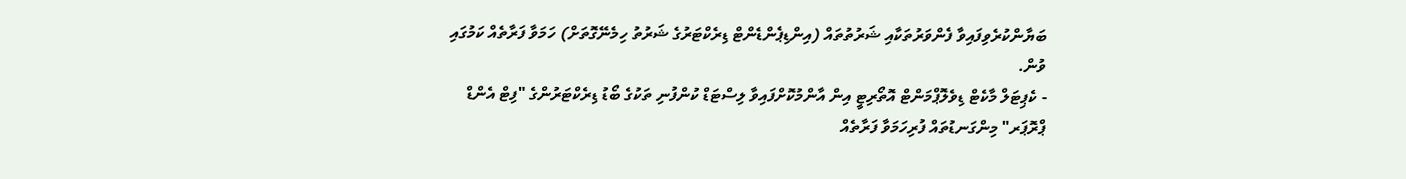ބަޔާންކުރެވިފައިވާ ފެންވަރުތަކާއި ޝަރުތުތައް (އިންޑިޕެންޑެންޓް ޑިރެކްޓަރުގެ ޝަރުތު ހިމެނޭގޮތަށް) ހަމަވާ ފަރާތެއް ކަމުގައި ވުން.
- ކެޕިޓަލް މާކެޓް ޑިވެލޮޕްމަންޓް އޮތޯރިޓީ އިން އާންމުކޮށްފައިވާ ލިސްޓަޑް ކުންފުނި ތަކުގެ ބޯޑު ޑިރެކްޓަރުންގެ "ފިޓް އެންޑް ޕްރޮޕަރ" މިންގަނޑުތައް ފުރިހަމަވާ ފަރާތެއް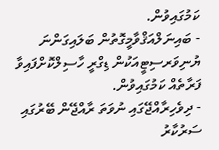ކަމުގައިވުން.
- ބައިނަލްއަޤްވާމީގޮތުން ބަލައިގަންނަ ޔުނިވަރސިޓީއަކުން ޑިގްރީ ހާސިލްކޮށްފައިވާ ފަރާތެއް ކަމުގައިވުން.
- ދިވެހިރާއްޖޭގައި ނުވަތަ ރާއްޖޭން ބޭރުގައި ސަރުކާރު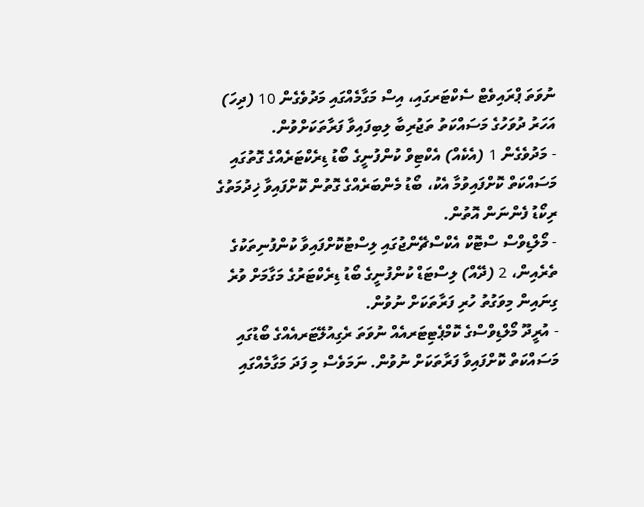ނުވަތަ ޕްރައިވެޓް ސެކްޓަރގައި، އިސް މަގާމެއްގައި މަދުވެގެން 10 (ދިހަ) އަހަރު ދުވަހުގެ މަސައްކަތު ތަޖުރިބާ ލިބިފައިވާ ފަރާތަކަށްވުން.
- މަދުވެގެން 1 (އެކެއް) އެކްޓިވް ކުންފުނީގެ ބޯޑު ޑިރެކްޓަރެއްގެ ގޮތުގައި މަސައްކަތް ކޮށްފައިވުމާ އެކު، ބޯޑު މެންބަރެއްގެ ގޮތުން ކޮށްފައިވާ ޚިދުމަތުގެ ރިކޯޑު ފެންނަން އޮތުން.
- މޯލްޑިވްސް ސްޓޮކް އެކްސްޗޭންޖުގައި ލިސްޓުކޮށްފައިވާ ކުންފުނިތަކުގެ ތެރެއިން، 2 (ދޭއް) ލިސްޓަޑް ކުންފުނީގެ ބޯޑު ޑިރެކްޓަރުގެ މަގާމަށް ވުރެ ގިނައިން މިވަގުތު ހުރި ފަރާތަކަށް ނުވުން.
- އުރީދޫ މޯލްޑިވްސްގެ ކޮމްޕެޓިޓަރއެއް ނުވަތަ ރެގިއުލޭޓަރއެއްގެ ބޯޑުގައި މަސައްކަތް ކޮށްފައިވާ ފަރާތަކަށް ނުވުން. ނަމަވެސް މި ފަދަ މަގާމެއްގައި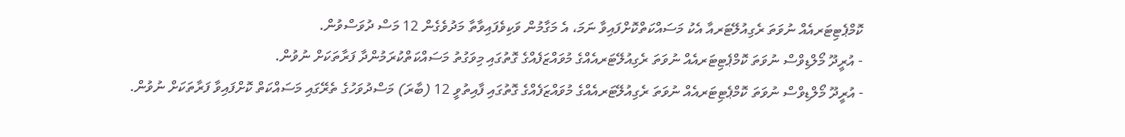ކޮމްޕެޓިޓަރއެއް ނުވަތަ ރެގިއުލޭޓަރއާ އެކު މަސައްކަތްކޮށްފައިވާ ނަމަ، އެ މަގާމުން ވަކިވެފައިވާތާ މަދުވެގެން 12 މަސް ދުވަސްވުން.
- އުރީދޫ މޯލްޑިވްސް ނުވަތަ ކޮމްޕެޓިޓަރއެއް ނުވަތަ ރެގިއުލޭޓަރއެއްގެ މުވައްޒަފެއްގެ ގޮތުގައި މިވަގުތު މަސައްކަތްކުރަމުންދާ ފަރާތަކަށް ނުވުން.
- އުރީދޫ މޯލްޑިވްސް ނުވަތަ ކޮމްޕެޓިޓަރއެއް ނުވަތަ ރެގިއުލޭޓަރއެއްގެ މުވައްޒަފެއްގެ ގޮތުގައި ފާއިތުވީ 12 (ބާރަ) މަސްދުވަހުގެ ތެރޭގައި މަސައްކަތް ކޮށްފައިވާ ފަރާތަކަށް ނުވުން.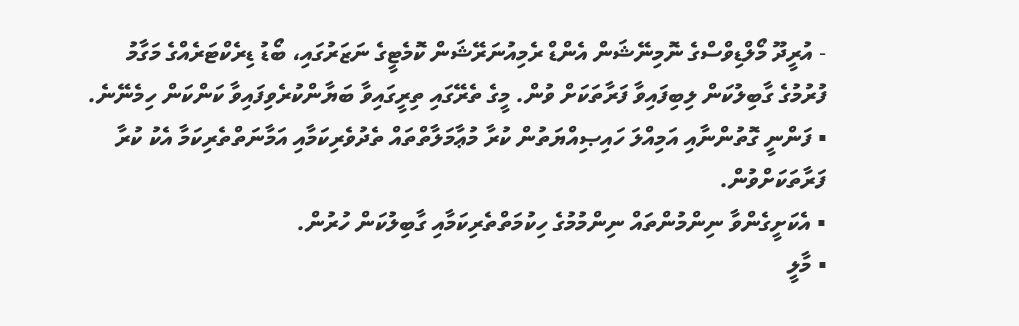- އުރީދޫ މޯލްޑިވްސްގެ ނޮމިނޭޝަން އެންޑް ރެމިއުނަރޭޝަން ކޮމެޓީގެ ނަޒަރުގައި، ބޯޑު ޑިރެކްޓަރެއްގެ މަގާމު ފުރުމުގެ ގާބިލުކަން ލިބިފައިވާ ފަރާތަކަށް ވުން. މީގެ ތެރޭގައި ތިރީގައިވާ ބަޔާންކުރެވިފައިވާ ކަންކަން ހިމެނޭނެ.
▪ ފަންނީ ގޮތުންނާއި އަމިއްލަ ހައިޞިއްޔަތުން ކުރާ މުޢާމަލާތްތައް ތެދުވެރިކަމާއި އަމާނަތްތެރިކަމާ އެކު ކުރާ ފަރާތަކަށްވުން.
▪ އެކަށީގެންވާ ނިންމުންތައް ނިންމުމުގެ ހިކުމަތްތެރިކަމާއި ގާބިލުކަން ހުރުން.
▪ މާލީ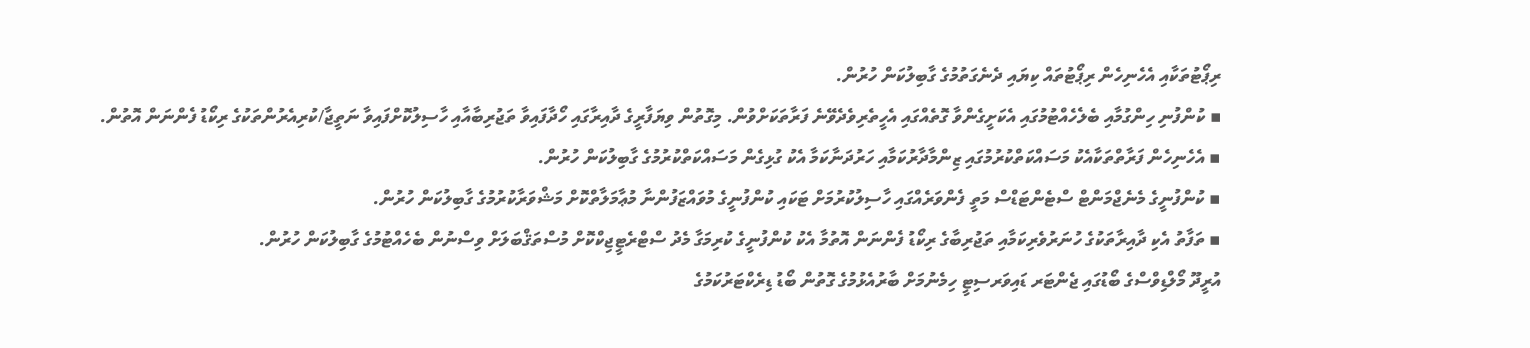ރިޕޯޓުތަކާއި އެހެނިހެން ރިޕޯޓުތައް ކިޔައި ދެނެގަތުމުގެ ގާބިލުކަން ހުރުން.
▪ ކުންފުނި ހިންގުމާއި ބެލެހެއްޓުމުގައި އެކަށީގެންވާ ގޮތެއްގައި އެހީތެރިވެދެވޭނެ ފަރާތަކަށްވުން. މިގޮތުން ވިޔަފާރީގެ ދާއިރާގައި ހޯދާފައިވާ ތަޖުރިބާއާއި ހާސިލުކޮށްފައިވާ ނަތީޖާ/ކުރިއެރުންތަކުގެ ރިކޯޑު ފެންނަން އޮތުން.
▪ އެހެނިހެން ފަރާތްތަކާއެކު މަސައްކަތްކުރުމުގައި ޒިންމާދާރުކަމާއި ހަރުދަނާކަމާ އެކު ގުޅިގެން މަސައްކަތްކުރުމުގެ ގާބިލުކަން ހުރުން.
▪ ކުންފުނީގެ މެނެޖްމަންޓް ސްޓެންޓަޑްސް މަތީ ފެންވަރެއްގައި ހާސިލުކުރުމަށް ޓަކައި ކުންފުނީގެ މުވައްޒަފުންނާ މުޢާމަލާތްކޮށް މަޝްވަރާކުރުމުގެ ގާބިލުކަން ހުރުން.
▪ ތަފާތު އެކި ދާއިރާތަކުގެ ހުނަރުވެރިކަމާއި ތަޖުރިބާގެ ރިކޯޑު ފެންނަން އޮތުމާ އެކު ކުންފުނީގެ ކުރިމަގާ މެދު ސްޓްރެޓީޖިކްކޮށް މުސްތަޤްބަލަށް ވިސްނުން ބެހެއްޓުމުގެ ގާބިލުކަން ހުރުން.
އުރީދޫ މޯލްޑިވްސްގެ ބޯޑުގައި ޖެންޓަރ ޑައިވަރސިޓީ ހިމެނުމަށް ބާރުއެޅުމުގެ ގޮތުން ބޯޑު ޑިރެކްޓަރުކަމުގެ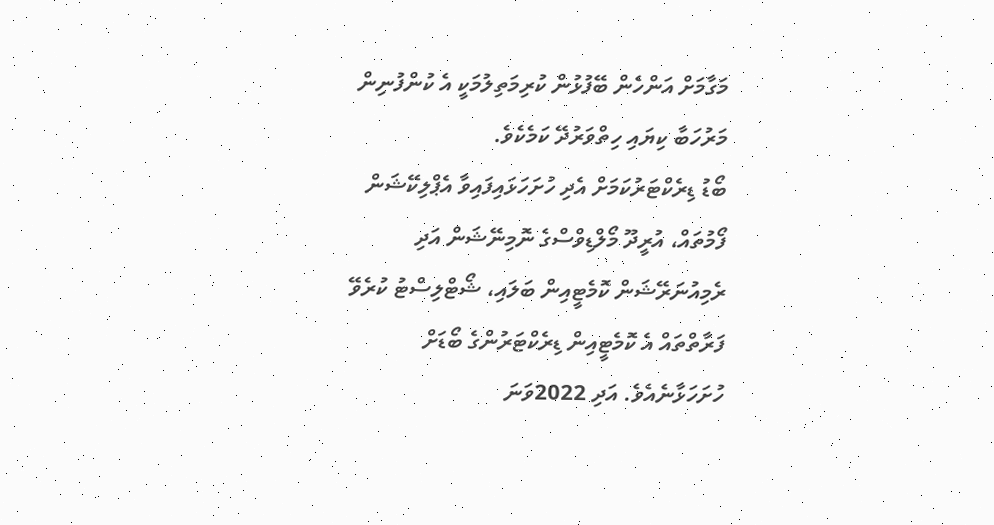މަގާމަށް އަންހެން ބޭފުޅުން ކުރިމަތިލުމަކީ އެ ކުންފުނިން މަރުހަބާ ކިޔައި ހިތްވަރުދޭ ކަމެކެވެ.
ބޯޑު ޑިރެކްޓަރުކަމަށް އެދި ހުށަހަޅައިފައިވާ އެޕްލިކޭޝަން ފޯމުތައް، އުރީދޫ މޯލްޑިވްސްގެ ނޮމިނޭޝަން އަދި ރެމިއުނަރޭޝަން ކޮމެޓީއިން ބަލައި، ޝޯޓްލިސްޓު ކުރެވޭ ފަރާތްތައް އެ ކޮމެޓީއިން ޑިރެކްޓަރުންގެ ބޯޑަށް ހުށަހަޅާނެއެވެ. އަދި 2022ވަނަ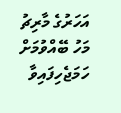އަހަރުގެ މާރިޗު މަހު ބޭއްވުމަށް ހަމަޖެހިފައިވާ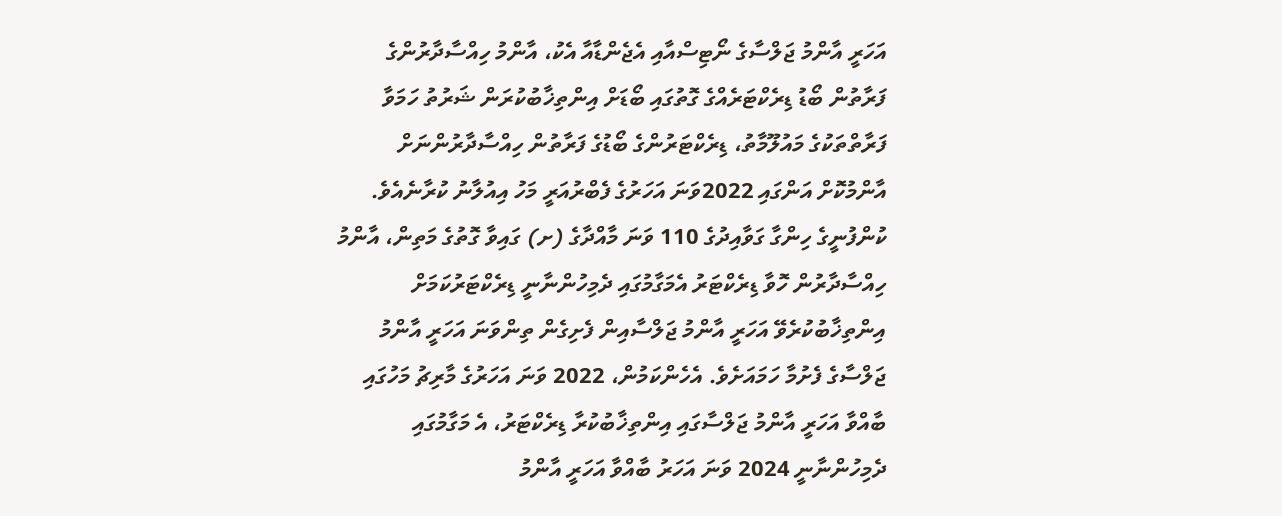އަހަރީ އާންމު ޖަލްސާގެ ނޯޓިސްއާއި އެޖެންޑާއާ އެކު، އާންމު ހިއްސާދާރުންގެ ފަރާތުން ބޯޑު ޑިރެކްޓަރެއްގެ ގޮތުގައި ބޯޑަށް އިންތިޚާބުކުރަން ޝަރުތު ހަމަވާ ފަރާތްތަކުގެ މައުލޫމާތު، ޑިރެކްޓަރުންގެ ބޯޑުގެ ފަރާތުން ހިއްސާދާރުންނަށް އާންމުކޮށް އަންގައި 2022ވަނަ އަހަރުގެ ފެބްރުއަރީ މަހު އިއުލާނު ކުރާނެއެވެ.
ކުންފުނީގެ ހިންގާ ގަވާއިދުގެ 110 ވަނަ މާއްދާގެ (ށ) ގައިވާ ގޮތުގެ މަތިން، އާންމު ހިއްސާދާރުން ހޮވާ ޑިރެކްޓަރު އެމަގާމުގައި ދެމިހުންނާނީ ޑިރެކްޓަރުކަމަށް އިންތިޚާބުކުރެވޭ އަހަރީ އާންމު ޖަލްސާއިން ފެށިގެން ތިންވަނަ އަހަރީ އާންމު ޖަލްސާގެ ފެށުމާ ހަމައަށެވެ. އެހެންކަމުން، 2022 ވަނަ އަހަރުގެ މާރިޗު މަހުގައި ބާއްވާ އަހަރީ އާންމު ޖަލްސާގައި އިންތިޚާބުކުރާ ޑިރެކްޓަރު، އެ މަގާމުގައި ދެމިހުންނާނީ 2024 ވަނަ އަހަރު ބާއްވާ އަހަރީ އާންމު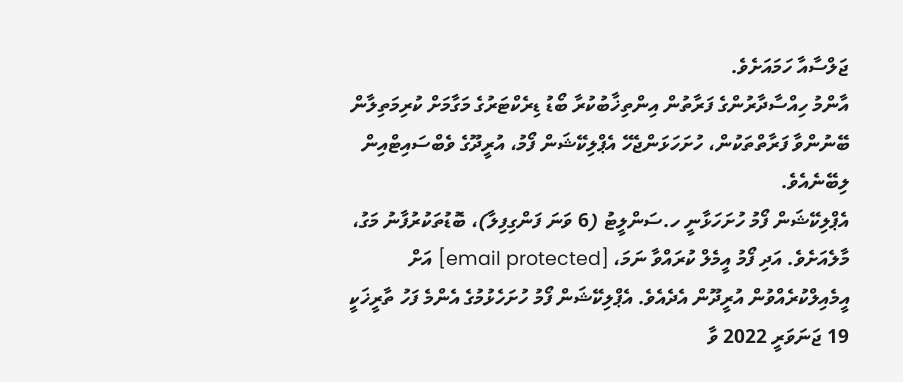ޖަލްސާއާ ހަމައަށެވެ.
އާންމު ހިއްސާދާރުންގެ ފަރާތުން އިންތިޚާބުކުރާ ބޯޑު ޑިރެކްޓަރުގެ މަގާމަށް ކުރިމަތިލާން ބޭނުންވާ ފަރާތްތަކުން، ހުށަހަޅަންޖެހޭ އެޕްލިކޭޝަން ފޯމު، އުރީދޫގެ ވެބްސައިޓްއިން ލިބޭނެއެވެ.
އެޕްލިކޭޝަން ފޯމު ހުށަހަޅާނީ ހ.ސަންލީޓު (6 ވަނަ ފަންގިފިލާ)، ބޮޑުތަކުރުފާނު މަގު، މާލެއަށެވެ. އަދި ފޯމު އީމެލް ކުރައްވާ ނަމަ، [email protected] އަށް އީމެއިލްކުރެއްވުން އުރީދޫން އެދެއެވެ. އެޕްލިކޭޝަން ފޯމު ހުށަހެޅުމުގެ އެންމެ ފަހު ތާރީޚަކީ 19 ޖަނަވަރީ 2022 ވާ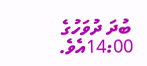ބުދަ ދުވަހުގެ 14:00އެވެ.